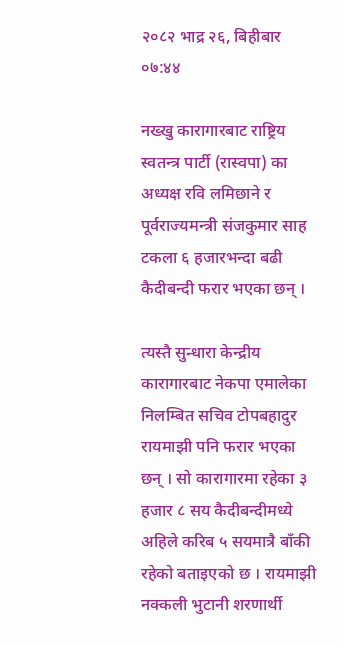२०८२ भाद्र २६, बिहीबार ०७:४४

नख्खु कारागारबाट राष्ट्रिय स्वतन्त्र पार्टी (रास्वपा) का अध्यक्ष रवि लमिछाने र पूर्वराज्यमन्त्री संजकुमार साह टकला ६ हजारभन्दा बढी कैदीबन्दी फरार भएका छन् ।

त्यस्तै सुन्धारा केन्द्रीय कारागारबाट नेकपा एमालेका निलम्बित सचिव टोपबहादुर रायमाझी पनि फरार भएका छन् । सो कारागारमा रहेका ३ हजार ८ सय कैदीबन्दीमध्ये अहिले करिब ५ सयमात्रै बाँकी रहेको बताइएको छ । रायमाझी नक्कली भुटानी शरणार्थी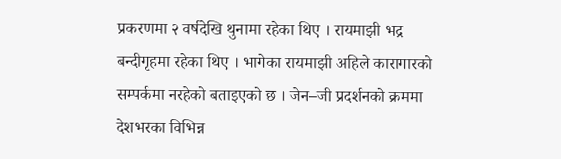प्रकरणमा २ वर्षदेखि थुनामा रहेका थिए । रायमाझी भद्र बन्दीगृहमा रहेका थिए । भागेका रायमाझी अहिले कारागारको सम्पर्कमा नरहेको बताइएको छ । जेन–जी प्रदर्शनको क्रममा देशभरका विभिन्न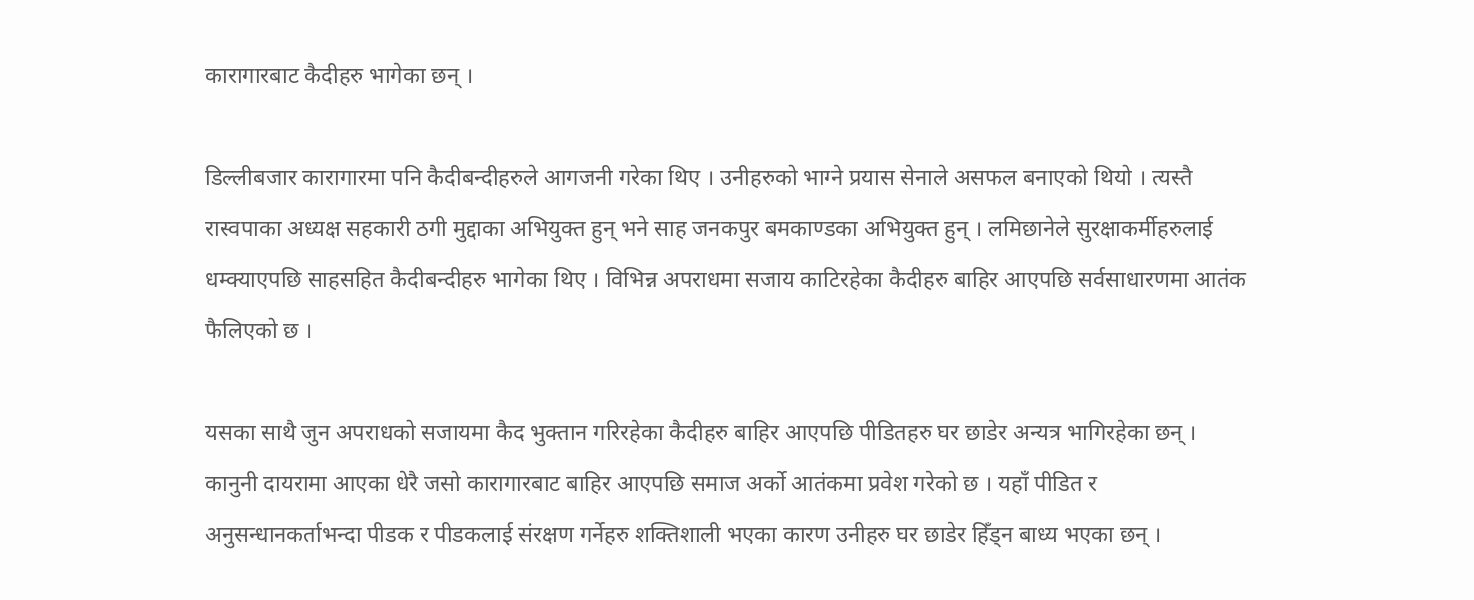कारागारबाट कैदीहरु भागेका छन् ।

डिल्लीबजार कारागारमा पनि कैदीबन्दीहरुले आगजनी गरेका थिए । उनीहरुको भाग्ने प्रयास सेनाले असफल बनाएको थियो । त्यस्तै रास्वपाका अध्यक्ष सहकारी ठगी मुद्दाका अभियुक्त हुन् भने साह जनकपुर बमकाण्डका अभियुक्त हुन् । लमिछानेले सुरक्षाकर्मीहरुलाई धम्क्याएपछि साहसहित कैदीबन्दीहरु भागेका थिए । विभिन्न अपराधमा सजाय काटिरहेका कैदीहरु बाहिर आएपछि सर्वसाधारणमा आतंक फैलिएको छ ।

यसका साथै जुन अपराधको सजायमा कैद भुक्तान गरिरहेका कैदीहरु बाहिर आएपछि पीडितहरु घर छाडेर अन्यत्र भागिरहेका छन् । कानुनी दायरामा आएका धेरै जसो कारागारबाट बाहिर आएपछि समाज अर्को आतंकमा प्रवेश गरेको छ । यहाँ पीडित र अनुसन्धानकर्ताभन्दा पीडक र पीडकलाई संरक्षण गर्नेहरु शक्तिशाली भएका कारण उनीहरु घर छाडेर हिँड्न बाध्य भएका छन् ।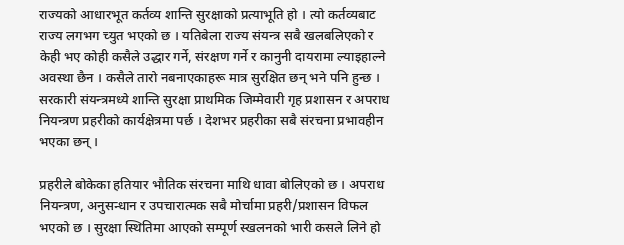राज्यको आधारभूत कर्तव्य शान्ति सुरक्षाको प्रत्याभूति हो । त्यो कर्तव्यबाट राज्य लगभग च्युत भएको छ । यतिबेला राज्य संयन्त्र सबै खलबलिएको र केही भए कोही कसैले उद्धार गर्ने, संरक्षण गर्ने र कानुनी दायरामा ल्याइहाल्ने अवस्था छैन । कसैले तारो नबनाएकाहरू मात्र सुरक्षित छन् भने पनि हुन्छ । सरकारी संयन्त्रमध्ये शान्ति सुरक्षा प्राथमिक जिम्मेवारी गृह प्रशासन र अपराध नियन्त्रण प्रहरीको कार्यक्षेत्रमा पर्छ । देशभर प्रहरीका सबै संरचना प्रभावहीन भएका छन् ।

प्रहरीले बोकेका हतियार भौतिक संरचना माथि धावा बोलिएको छ । अपराध नियन्त्रण, अनुसन्धान र उपचारात्मक सबै मोर्चामा प्रहरी/प्रशासन विफल भएको छ । सुरक्षा स्थितिमा आएको सम्पूर्ण स्खलनको भारी कसले लिने हो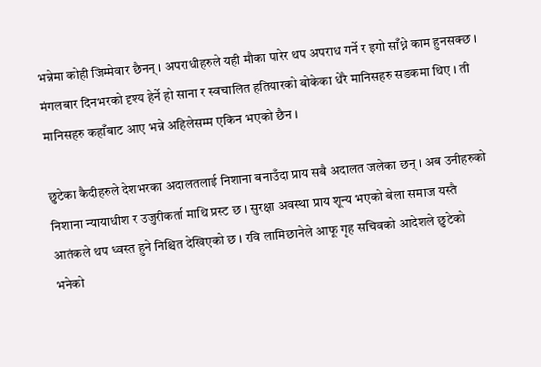भन्नेमा कोही जिम्मेवार छैनन् । अपराधीहरुले यही मौका पारेर थप अपराध गर्ने र इगो साँध्ने काम हुनसक्छ । मंगलबार दिनभरको दृश्य हेर्ने हो साना र स्वचालित हतियारको बोकेका धेरै मानिसहरु सडकमा थिए । ती मानिसहरु कहाँबाट आए भन्ने अहिलेसम्म एकिन भएको छैन ।

छुटेका कैदीहरुले देशभरका अदालतलाई निशाना बनाउँदा प्राय सबै अदालत जलेका छन् । अब उनीहरुको निशाना न्यायाधीश र उजुरीकर्ता माथि प्रस्ट छ । सुरक्षा अवस्था प्राय शून्य भएको बेला समाज यस्तै आतंकले थप ध्वस्त हुने निश्चित देखिएको छ । रवि लामिछानेले आफू गृह सचिवको आदेशले छुटेको भनेको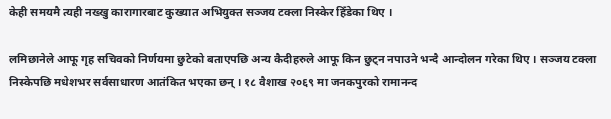केही समयमै त्यही नख्खु कारागारबाट कुख्यात अभियुक्त सञ्जय टक्ला निस्केर हिँडेका थिए ।

लमिछानेले आफू गृह सचिवको निर्णयमा छुटेको बताएपछि अन्य कैदीहरुले आफू किन छुट्न नपाउने भन्दै आन्दोलन गरेका थिए । सञ्जय टक्ला निस्केपछि मधेशभर सर्वसाधारण आतंकित भएका छन् । १८ वैशाख २०६९ मा जनकपुरको रामानन्द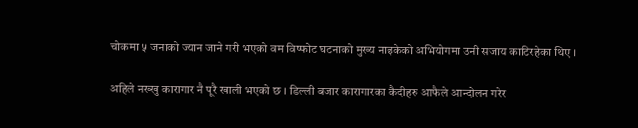चोकमा ५ जनाको ज्यान जाने गरी भएको वम विष्फोट घटनाको मुख्य नाइकेको अभियोगमा उनी सजाय काटिरहेका थिए ।

अहिले नख्खु कारागार नै पूरै खाली भएको छ । डिल्ली बजार कारागारका कैदीहरु आफैले आन्दोलन गरेर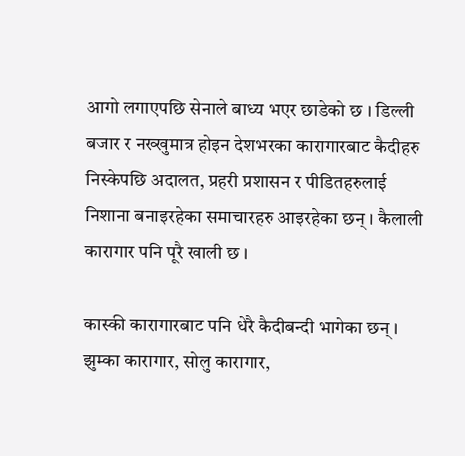आगो लगाएपछि सेनाले बाध्य भएर छाडेको छ । डिल्ली बजार र नख्खुमात्र होइन देशभरका कारागारबाट कैदीहरु निस्केपछि अदालत, प्रहरी प्रशासन र पीडितहरुलाई निशाना बनाइरहेका समाचारहरु आइरहेका छन् । कैलाली कारागार पनि पूरै खाली छ ।

कास्की कारागारबाट पनि धेरै कैदीबन्दी भागेका छन् । झुम्का कारागार, सोलु कारागार,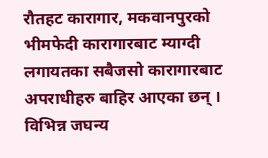रौतहट कारागार, मकवानपुरको भीमफेदी कारागारबाट म्याग्दी लगायतका सबैजसो कारागारबाट अपराधीहरु बाहिर आएका छन् । विभिन्न जघन्य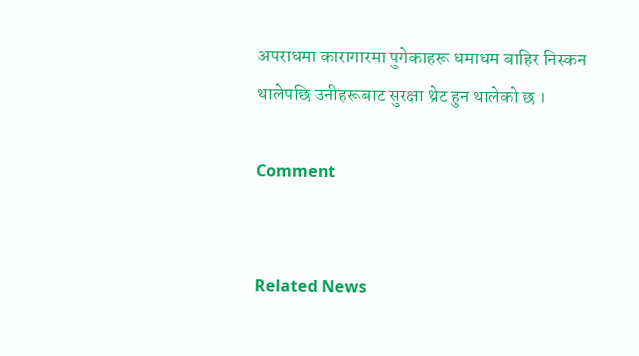अपराधमा कारागारमा पुगेकाहरू धमाधम बाहिर निस्कन थालेपछि उनीहरूबाट सुरक्षा थ्रेट हुन थालेको छ ।

Comment


Related News